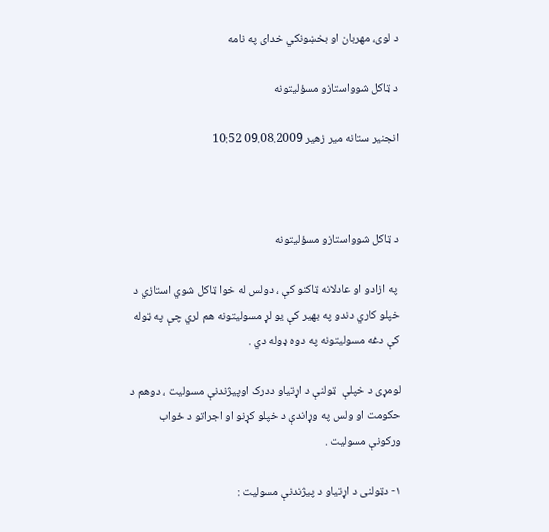د لوی، مهربان او بخښونکي خدای په نامه

د ټاکل شوواستازو مسؤليتونه

انجنير ستانه مير زهير 09.08.2009 10:52



د ټاکل شوواستازو مسؤليتونه

 په ازادو او عادلانه ټاکنو کې ، دولس له خوا ټاکل شوي استازي د خپلو کاري دندو په بهير کې يو لړ مسوليتونه هم لري چې په ټوله کې دغه مسوليتونه په دوه ډوله دي .

لومړی د خپلې  ټولنې د اړتياو ددرک اوپيژندنې مسوليت ، دوهم د حکومت او ولس په وړاندې د خپلو کړنو او اجراتو د ځواب ورکونې مسوليت .

١- دټولنی د اړتياو د پيژندنې مسوليت :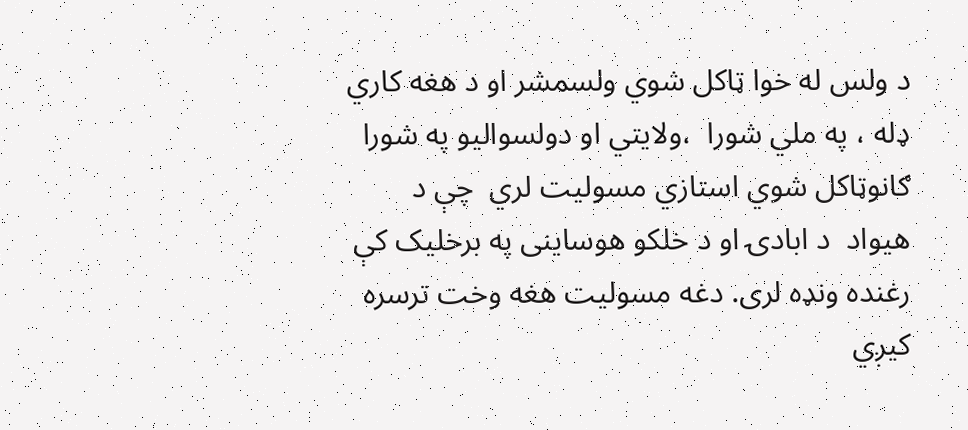د ولس له خوا ټاکل شوي ولسمشر او د هغه کاري ډله ، په ملي شورا  ،ولايتي او دولسواليو په شورا ګانوټاکل شوي استازي مسوليت لري  چې د هيواد  د ابادۍ او د خلکو هوساينی په برخليک کې رغنده ونډه لری. دغه مسوليت هغه وخت ترسره کيږي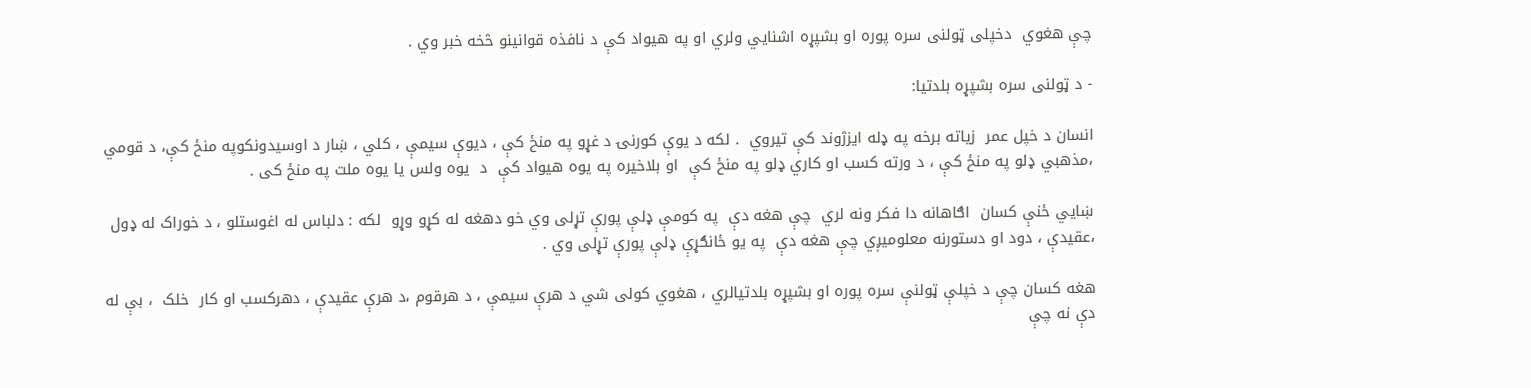چې هغوي  دخپلی ټولنی سره پوره او بشپړه اشنايي ولري او په هيواد کې د نافذه قوانينو څخه خبر وي .

- د ټولنی سره بشپړه بلدتيا:

انسان د خپل عمر  زياته برخه په ډله ايزژوند کې تيروي  . لکه د يوې کورنۍ د غړو په منځ کې ، ديوې سيمې ، کلي ، ښار د اوسيدونکوپه منځ کې، د قومي ،مذهبي ډلو په منځ کې ، د ورته کسب او کاري ډلو په منځ کې  او بلاخيره په يوه هيواد کې  د  يوه ولس يا يوه ملت په منځ کی .

ښايي ځنې کسان  اګاهانه دا فکر ونه لري  چې هغه دې  په کومې ډلې پورې تړلی وي خو دهغه له کړو وړو  لکه : دلباس له اغوستلو ، د خوراک له ډول ،عقيدې ، دود او دستورنه معلوميږي چې هغه دې  په يو ځانګړې ډلې پورې تړلی وي .

هغه کسان چې د خپلې ټولنې سره پوره او بشپړه بلدتيالري ، هغوي کولی شي د هرې سيمې ، د هرقوم ،د هرې عقيدې ، دهرکسب او کار  خلک  ، بې له دې نه چې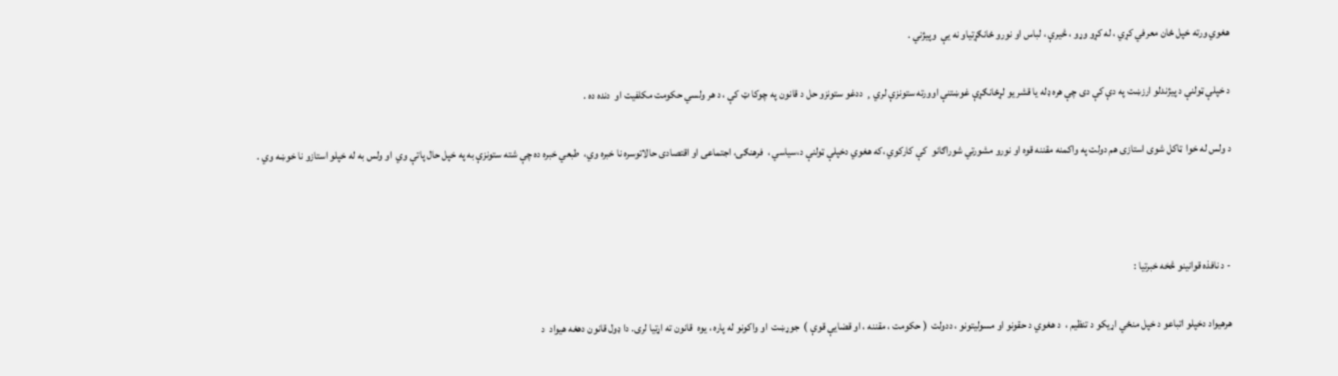هغوي ورته خپل ځان معرفي کړي ، له کړو وړو ، څيرې ، لباس او نورو ځانګړتياو نه يې  وپيژني .

د خپلې ټولنې د پيژندلو ارزښت په دې کې دی چې هره ډله يا قشر يو لړځانګړې غوښتنې اوورته ستونزې لري ¸ ددغو ستونزو حل د قانون په چوکا ټ کې ، د هر ولسي حکومت مکلفيت او  دنده ده .

د ولس له خوا  ټاکل شوی استازی هم دولت په واکمنه مقننه قوه او نورو مشورتي شوراګانو  کې کارکوي ،که هغوي دخپلې ټولنې د،سياسي ،  فرهنګی، اجتماعی او اقتصادی حالاتوسره نا خبره وي،  طبعي خبره ده چې شته ستونزې به په خپل حال پاتې وي  او ولس به له خپلو استازو نا خوښه وي .



- د نافذه قوانينو څخه خبرتيا :

هرهيواد دخپلو اتباعو د خپل منځي اړيکو د تنظيم ،  د هغوي د حقونو او مسوليتونو ، ددولت  ( حکومت ، مقننه ، او قضايې قوې )  جوړښت  او واکونو له پاره ، يوه  قانون ته اړتيا لری. دا ډول قانون دهغه هيواد  د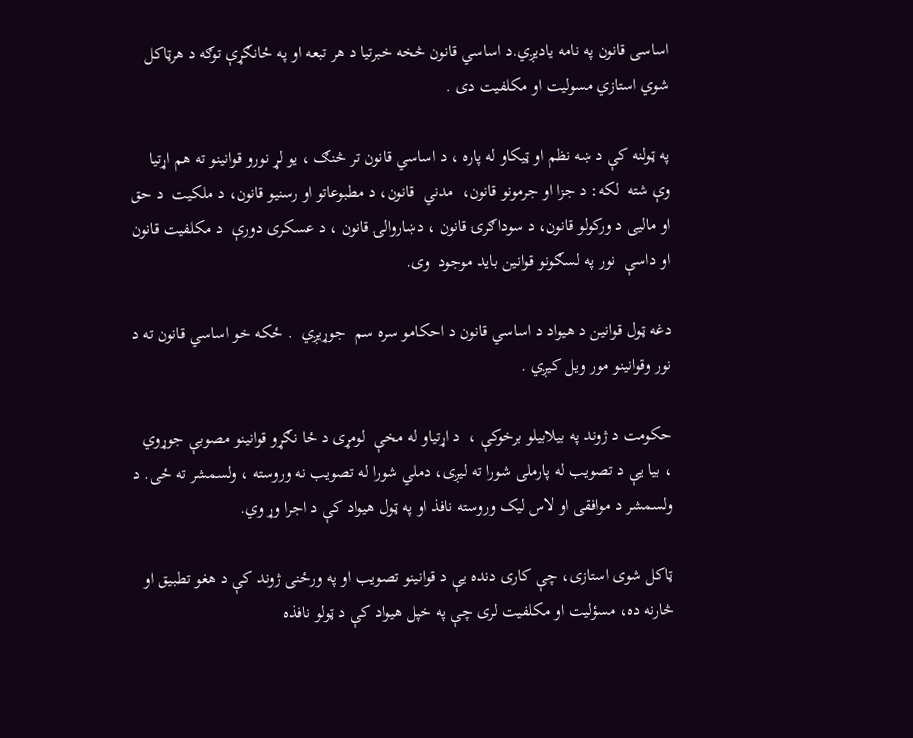اساسی قانون په نامه ياديږي.د اساسي قانون څخه خبرتيا د هر تبعه او په ځانګړې توګه د هرټاکل شوي استازي مسوليت او مکلفيت دی .

په ټولنه کې د ښه نظم او ټيکاو له پاره ، د اساسي قانون تر څنګ ، يو لړ نورو قوانينو ته هم اړتيا وې شته  لکه: د جزا او جرمونو قانون،  مدني  قانون، د مطبوعاتو او رسنيو قانون، د ملکيت  د حق او ماليی د ورکولو قانون، د سوداګرۍ قانون ، دښاروالۍ قانون ، د عسکری دورې  د مکلفيت قانون او داسې  نور په لسګونو قوانين بايد موجود  وی.

دغه ټول قوانين د هيواد د اساسي قانون د احکامو سره سم  جوړيږي  . ځکه خو اساسي قانون ته د نور وقوانينو مور ويل کيږي .

حکومت د ژوند په بيلابيلو برخوکې ،  د اړتياو له مخې  لومړی د ځا نګړو قوانينو مصوبې جوړوي ، بيا يې د تصويب له پارملی شورا ته ليږی، دملي شورا له تصويب نه وروسته ، ولسمشر ته ځی. د ولسمشر د موافقی او لاس ليک وروسته نافذ او په ټول هيواد کې د اجرا وړ وي.

ټاکل شوی استازی، چې کاری دنده يې د قوانينو تصويب او په ورځنی ژوند کې د هغو تطبيق او څارنه ده، مسؤليت او مکلفيت لری چې په خپل هيواد کې د ټولو نافذه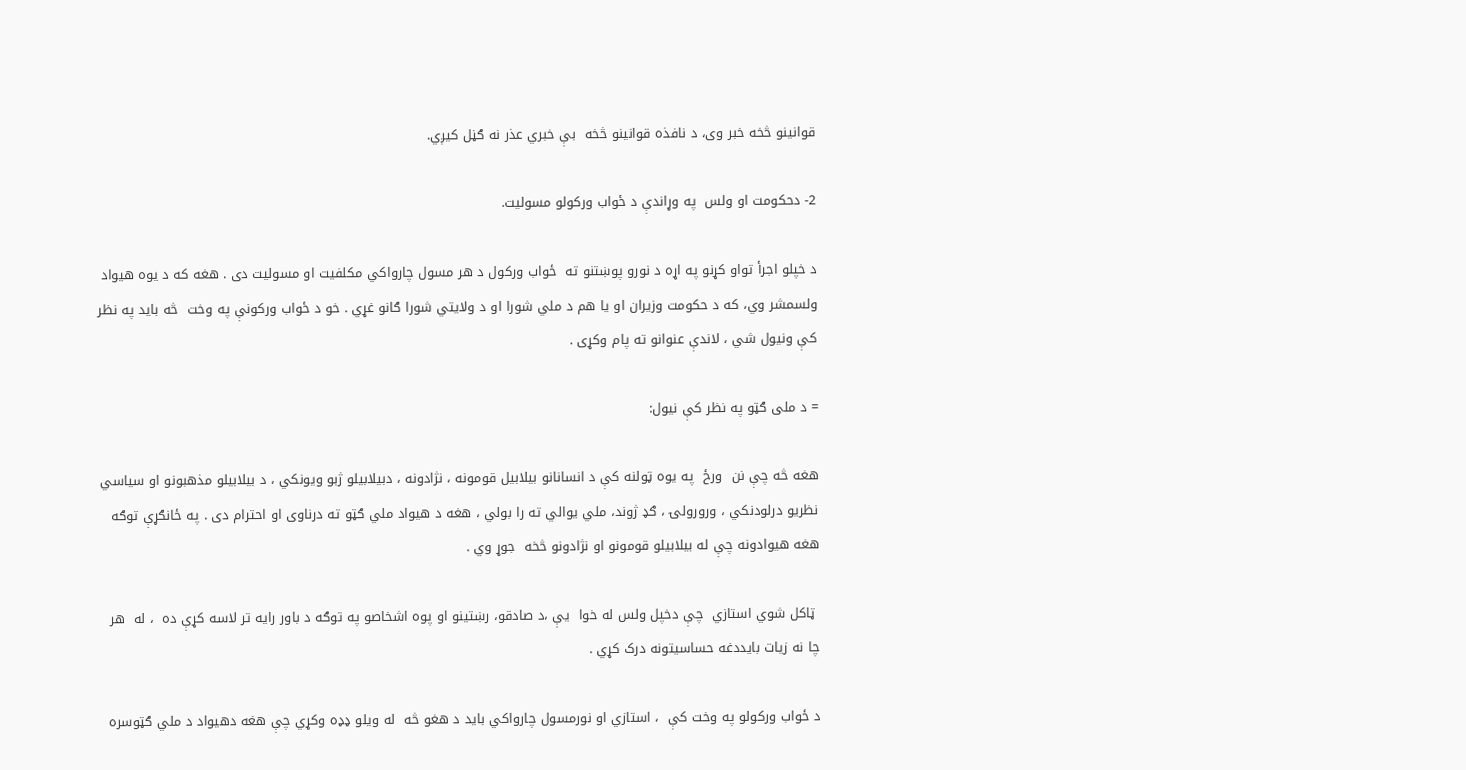قوانينو څخه خبر وی، د نافذه قوانينو څخه  بې خبري عذر نه ګڼل کيږي.

2- دحکومت او ولس  په وړاندې د ځواب ورکولو مسوليت.

د خپلو اجرأ تواو کړنو په اړه د نورو پوښتنو ته  ځواب ورکول د هر مسول چارواکي مکلفيت او مسوليت دی . هغه که د يوه هيواد ولسمشر وي، که د حکومت وزيران او يا هم د ملي شورا او د ولايتي شورا ګانو غړي . خو د ځواب ورکونې په وخت  څه بايد په نظر کې ونيول شي ، لاندې عنوانو ته پام وکړی .

= د ملی ګټو په نظر کې نيول:

هغه څه چې نن  ورځ  په يوه ټولنه کې د انسانانو بيلابيل قومونه ، نژادونه ، دبيلابيلو ژبو ويونکي ، د بيلابيلو مذهبونو او سياسي نظريو درلودنکي ، ورورولۍ ، ګډ ژوند، ملي يوالي ته را بولي ، هغه د هيواد ملي ګټو ته درناوی او احترام دی . په ځانګړې توګه هغه هيوادونه چې له بيلابيلو قومونو او نژادونو څخه  جوړ وي .

 ټاکل شوي استازي  چې دخپل ولس له خوا  يې ،د صادقو، رښتينو او پوه اشخاصو په توګه د باور رايه تر لاسه کړې ده  ، له  هر چا نه زيات بايددغه حساسيتونه درک کړي .

د ځواب ورکولو په وخت کې  ، استازي او نورمسول چارواکي بايد د هغو څه  له ويلو ډډه وکړي چې هغه دهيواد د ملي ګټوسره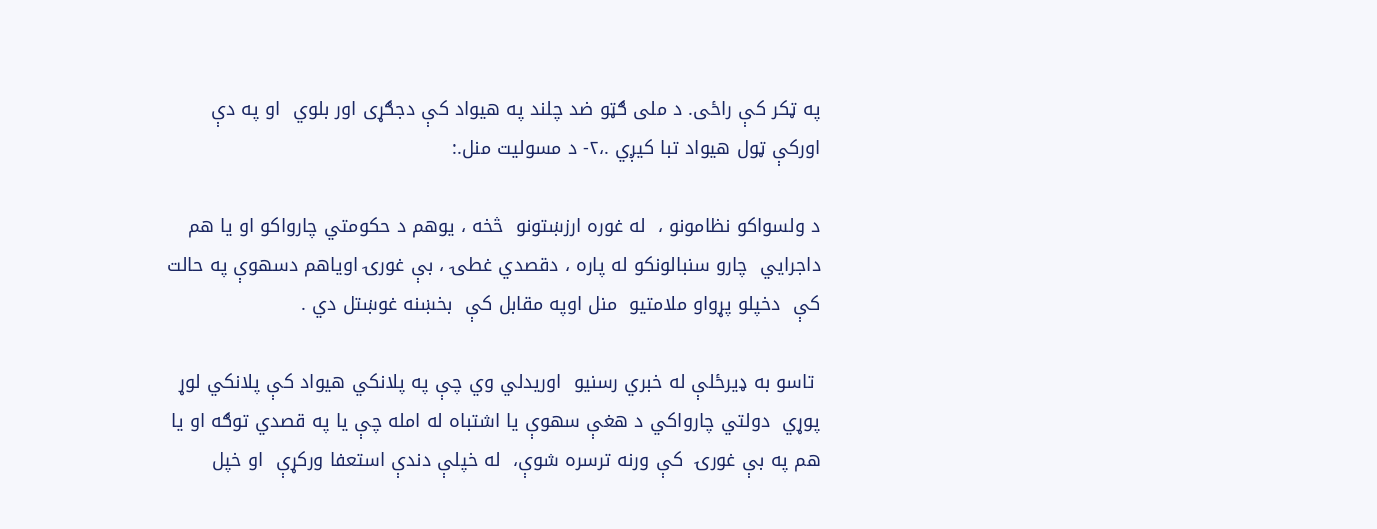په ټکر کې راځی. د ملی ګټو ضد چلند په هيواد کې دجګړی اور بلوي  او په دې اورکې ټول هيواد تبا کيږي .،٢- د مسوليت منل.:

د ولسواکو نظامونو ،  له غوره ارزښتونو  څخه ، يوهم د حکومتي چارواکو او يا هم داجرايي  چارو سنبالونکو له پاره ، دقصدي غطۍ ، بې غورۍ اوياهم دسهوې په حالت کې  دخپلو پړواو ملامتيو  منل اوپه مقابل کې  بخښنه غوښتل دي .

 تاسو به ډيرځلې له خبري رسنيو  اوريدلي وي چې په پلانکي هيواد کې پلانکي لوړ پوړي  دولتي چارواکي د هغې سهوې يا اشتباه له امله چې يا په قصدي توګه او يا هم په بې غورۍ  کې ورنه ترسره شوې،  له خپلې دندې استعفا ورکړې  او خپل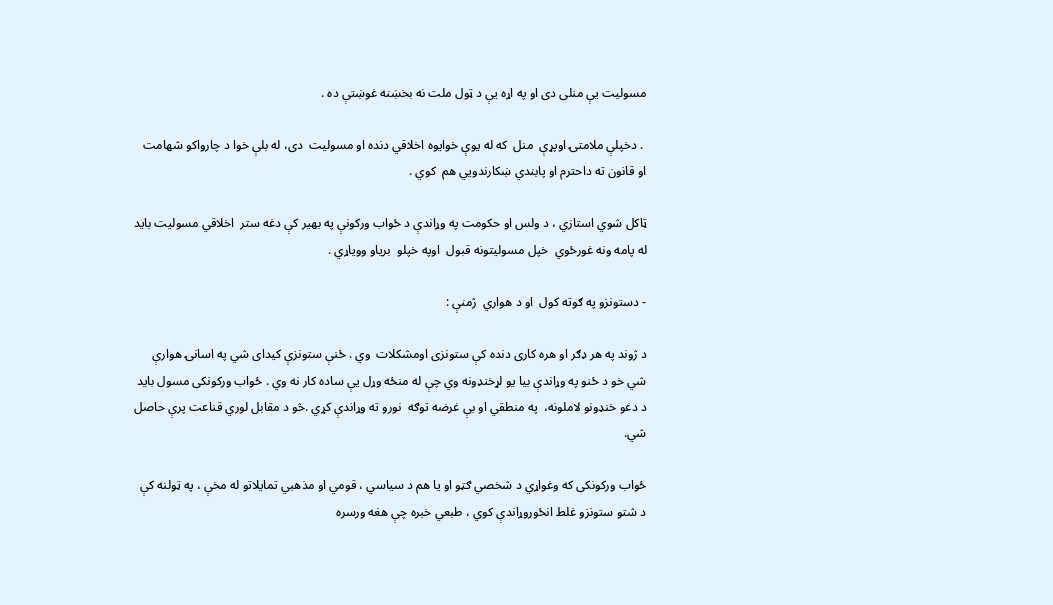مسوليت يې منلی دی او په اړه يې د ټول ملت نه بخښنه غوښتې ده .

 . دخپلې ملامتۍ اوپړې  منل  که له يوې خوايوه اخلاقي دنده او مسوليت  دی، له بلې خوا د چارواکو شهامت او قانون ته داحترم او پابندي ښکارندويي هم  کوي .

ټاکل شوي استازي ، د ولس او حکومت په وړاندې د ځواب ورکونې په بهير کې دغه ستر  اخلاقي مسوليت بايد  له پامه ونه غورځوي  خپل مسوليتونه قبول  اوپه خپلو  برياو ووياړي .

- دستونزو په ګوته کول  او د هواري  ژمنې :

د ژوند په هر ډګر او هره کاری دنده کې ستونزی اومشکلات  وي . ځنې ستونزې کيدای شي په اسانۍ هوارې شي خو د ځنو په وړاندې بيا يو لړخنډونه وي چې له منځه وړل يې ساده کار نه وي . ځواب ورکونکی مسول بايد د دغو خنډونو لاملونه،  په منطقي او بې غرضه توګه  نورو ته وړاندې کړي .څو د مقابل لوري قناعت پرې حاصل شي.

ځواب ورکونکی که وغواړي د شخصي ګټو او يا هم د سياسي ، قومي او مذهبي تمايلاتو له مخې ، په ټولنه کې د شتو ستونزو غلط انځوروړاندې کوي ، طبعي خبره چې هغه ورسره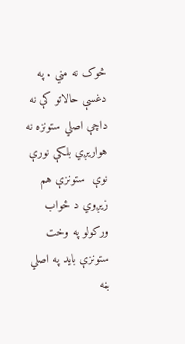څوک نه مني . په دغسې حالاتو کې نه داچې اصلي ستونزه نه هواريږي بلکې نورې نوې  ستونزې هم زيږوي د ځواب ورکولو په وخت ستونزې بايد په اصلي بڼه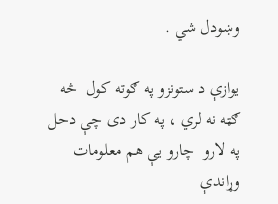وښودل شي .

يوازې د ستونزو په ګوته کول  څه ګټه نه لري ، په کار دی چې دحل په لارو  چارو يې هم معلومات وړاندې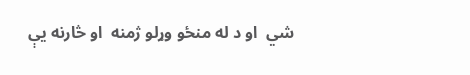شي  او د له منځو وړلو ژمنه  او څارنه يې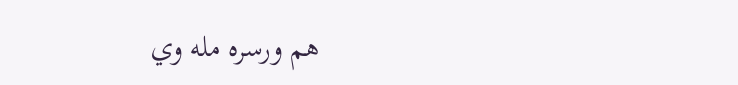هم ورسره مله وي